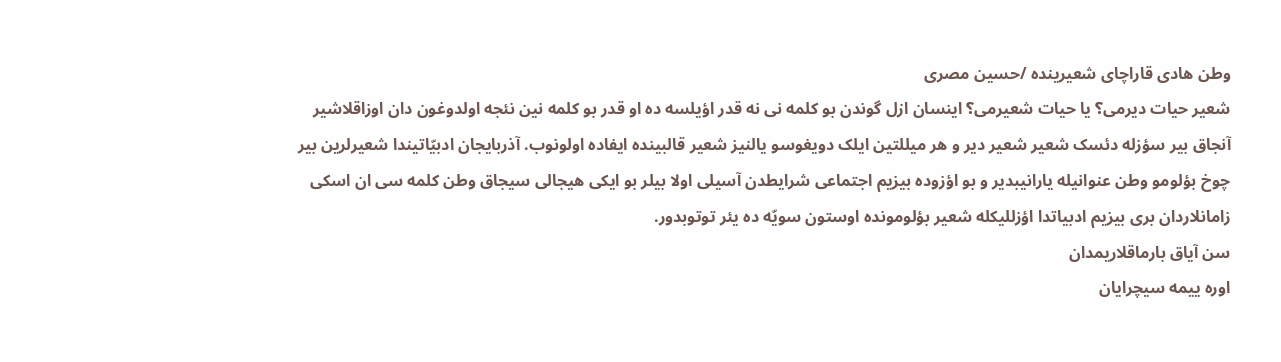وطن هادی قاراچای شعیرینده /حسین مصری
شعیر حیات دیرمی؟ يا حيات شعیرمی؟ اینسان ازل گوندن بو کلمه نی نه قدر اؤیلسه ده او قدر بو کلمه نين نئجه اولدوغون دان اوزاقلاشیر آنجاق بير سؤزله دئسک شعیر شعیر دیر و هر میللتین ایلک دویغوسو یالنیز شعیر قالبینده ایفاده اولونوب. آذربایجان ادبیّاتیندا شعیرلرین بیر چوخ بؤلومو وطن عنوانیله یارانیبدیر و بو اؤزوده بیزیم اجتماعی شرایطدن آسیلی اولا بیلر بو ایکی هیجالی سیجاق وطن کلمه سی ان اسکی زامانلاردان بری بیزیم ادبیاتدا اؤزللیکله شعیر بؤلومونده اوستون سویّه ده یئر توتوبدور.
سن آیاق بارماقلاریمدان
اوره ییمه سیچرایان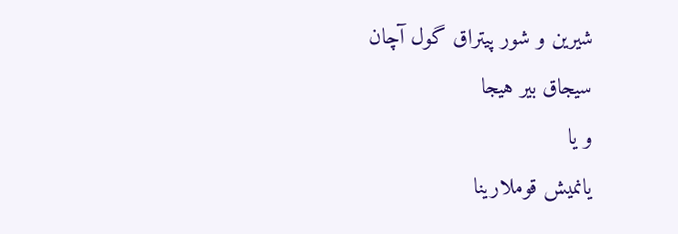شیرین و شور پیتراق گول آچان
سیجاق بیر هیجا
و یا
یانمیش قوملارینا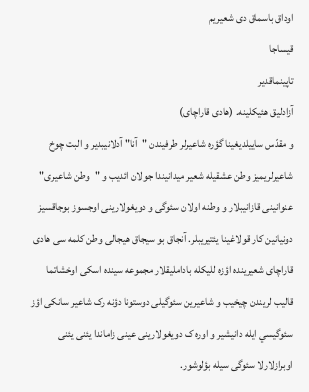اوداق باسماق دی شعیریم
قیساجا
تاپینماقدیر
آزادلیق هئیکلینه. (هادی قاراچای)
و مقدّس ساییلدیغینا گؤره شاعيرلر طرفیندن "آنا" آدلانیبدیر و البت چوخ شاعیرلریمیز وطن عشقیله شعیر میدانیندا جولان ائدیب و "وطن شاعيری" عنوانینی قازانیبلار و وطنه اولان سئوگی و دویغولارینی اوجسوز بوجاقسیز دونیانین کار قولاغینا یئتیریبلر. آنجاق بو سیجاق هیجالی وطن کلمه سی هادی قاراچای شعیرینده اؤزه للیکله باداملیقلار مجموعه سینده اسکی اوخشاتما قالیب لریندن چیخیب و شاعيرین سئوگیلی دوستونا دؤنه رک شاعیر سانکی اؤز سئوگیسي ایله دانیشیر و اوره ک دویغولارینی عینی زاماندا یئنی یئنی اوبرازلارلا سئوگی سیله بؤلوشور.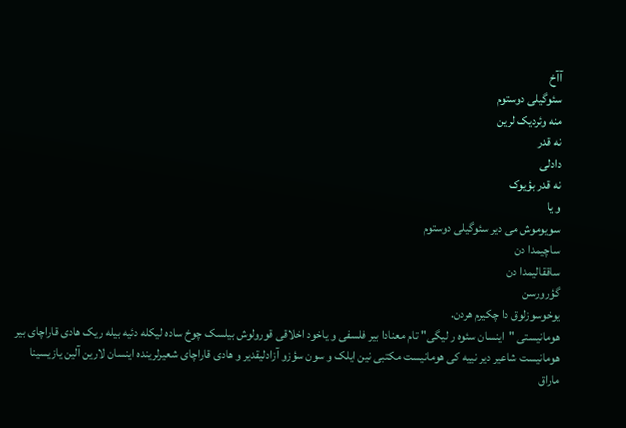آآخ
سئوگیلی دوستوم
منه وئردیک لرین
نه قدر
دادلی
نه قدر بؤیوک
و یا
سویوموش می دیر سئوگیلی دوستوم
ساچیمدا دن
ساققالیمدا دن
گؤرورسن
یوخوسوزلوق دا چکیرم هردن.
هومانیستی "اینسان سئوه ر لیگی" تام معنادا بیر فلسفی و یاخود اخلاقی قورولوش بیلسک چوخ ساده لیکله دئیه بیله ریک هادی قاراچای بیر هومانیست شاعیر دیر نيیه کی هومانیست مکتبی نین ایلک و سون سؤزو آزادلیقدیر و هادی قاراچای شعیرلرینده اینسان لارین آلین یازیسینا ماراق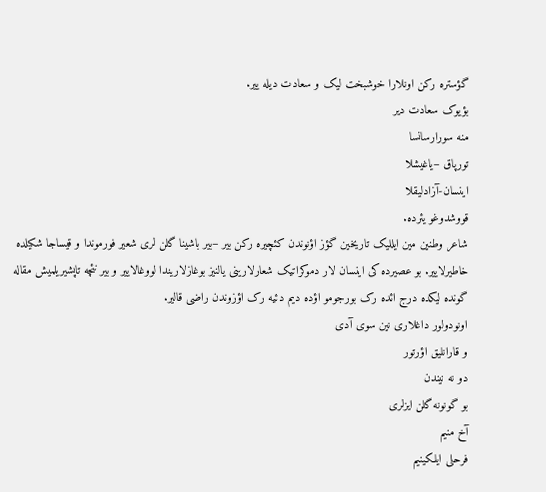گؤستره رکن اونلارا خوشبخت لیک و سعادت دیله ییر.
بؤیوک سعادت دیر
منه سورارسانسا
تورپاق –یاغیشلا
اینسان-آزادلیقلا
قووشدوغو یئرده.
شاعر وطنین مین ایللیک تاریخین گؤز اؤنوندن کئچیره رکن بیر –بیر باشینا گلن لری شعیر فورموندا و قیساجا شکیلده خاطیرلاییر. بو عصیرده کی اینسان لار دموکراتیک شعارلارینی یالنیز بوغازلاریندا لووغالاییر و بیر نئچه تاپشیریلمیش مقاله گونده لیکده درج ائده رک بورجومو اؤده دیم دئیه رک اؤزوندن راضی قالیر.
اونودولور داغلاری نین سوی آدی
و قارانلیق اؤرتور
دو نه نیندن
بو گونونه گلن ایزلری
آخ منیم
فرحلی ایلکینیم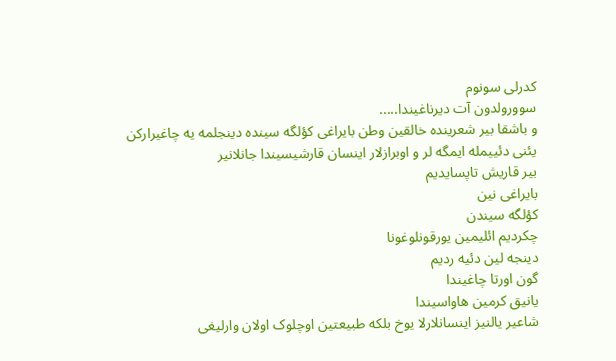کدرلی سونوم
سوورولدون آت دیرناغیندا.....
و باشقا بیر شعرینده خالقین وطن بایراغی کؤلگه سینده دینجلمه یه چاغیرارکن یئنی دئییمله ایمگه لر و اوبرازلار اینسان قارشیسیندا جانلانیر
بیر قاریش تاپسایدیم
بایراغی نین
کؤلگه سیندن
چکردیم ائلیمین یورقونلوغونا
دینجه لین دئیه ردیم
گون اورتا چاغیندا
یانیق کرمین هاواسیندا
شاعیر یالنیز اینسانلارلا یوخ بلکه طبیعتین اوچلوک اولان وارلیغی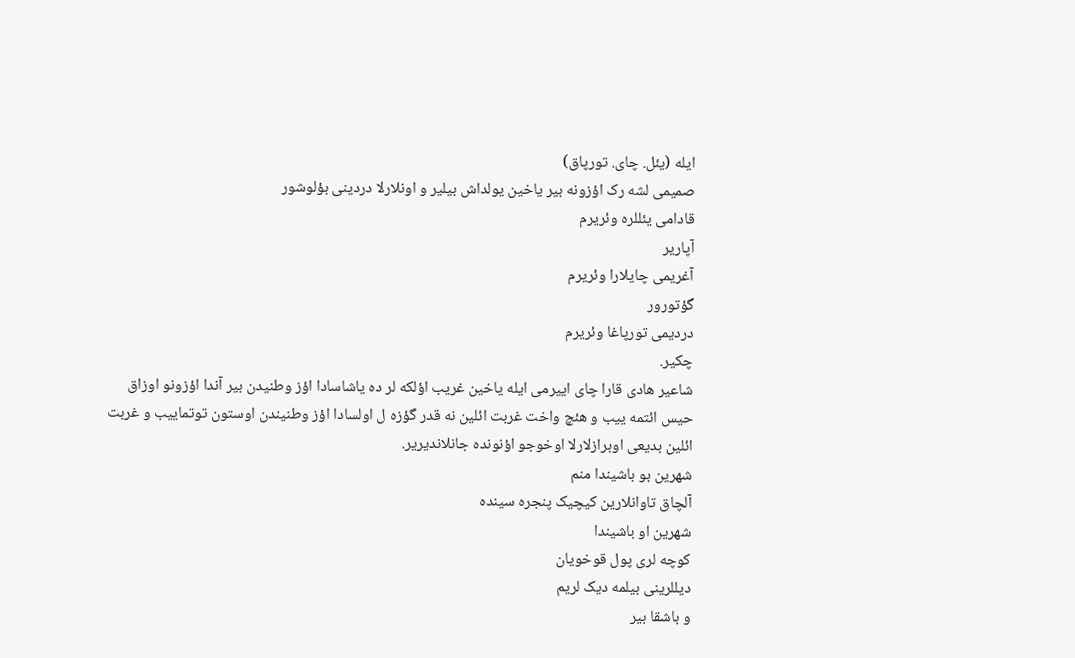ایله (یئل. چای. تورپاق)
صمیمی لشه رک اؤزونه بیر یاخین یولداش بیلیر و اونلارلا دردینی بؤلوشور
قادامی یئللره وئریرم
آپاریر
آغریمی چایلارا وئریرم
گؤتورور
دردیمی تورپاغا وئریرم
چکیر.
شاعیر هادی قارا چای اییرمی ایله یاخین غریب اؤلکه لر ده یاشاسادا اؤز وطنیدن بیر آندا اؤزونو اوزاق حیس ائتمه ییب و هئچ واخت غربت ائلین نه قدر گؤزه ل اولسادا اؤز وطنیندن اوستون توتماییب و غربت ائلین بدیعی اوبرازلارلا اوخوجو اؤنونده جانلاندیریر.
شهرین بو باشیندا منم
آلچاق تاوانلارین کیچیک پنجره سینده
شهرین او باشیندا
کوچه لری پول قوخویان
دیللرینی بیلمه دیک لریم
و باشقا بیر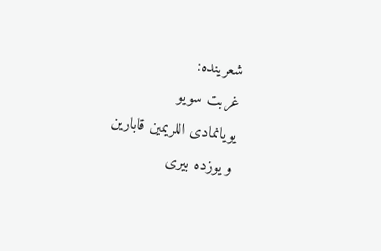شعرینده:
غربت سویو
یویانمادی اللریمین قابارین
و یوزده بیری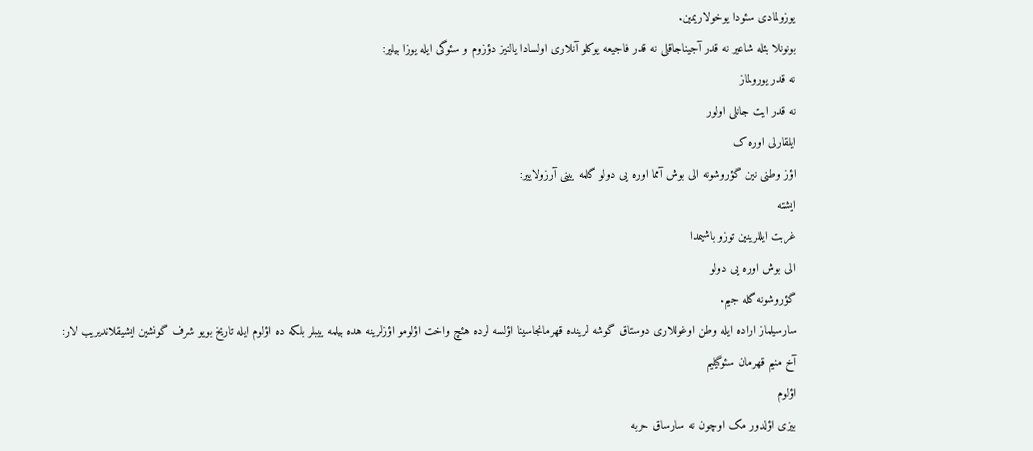یوزولمادی سئودا یوخولاریمین.
بونونلا بئله شاعیر نه قدر آجیناجاقلی نه قدر فاجيعه یوکلو آنلاری اولسادا یالنیز دؤزوم و سئوگی ایله یوزا بیلیر:
نه قدر یورولماز
نه قدر ایت جانلی اولور
ایلقارلی اوره ک
اؤز وطنی نین گؤروشونه الی بوش آمما اوره یی دولو گلمه یینی آرزولاییر:
ایشته
غربت ایللرینین توزو باشیمدا
الی بوش اوره یی دولو
گؤروشونه گله جیم.
سارسیلماز اراده ایله وطن اوغوللاری دوستاق گوشه لرینده قهرمانجاسینا اؤلسه لرده هئچ واخت اؤلومو اؤزلرینه هده بیلمه ییبلر بلکه ده اؤلوم ایله تاریخ بویو شرف گونشین ایشیقلاندیریب لار:
آخ منیم قهرمان سئوگیلیم
اؤلوم
بیزی اؤلدور مک اوچون نه سارساق حربه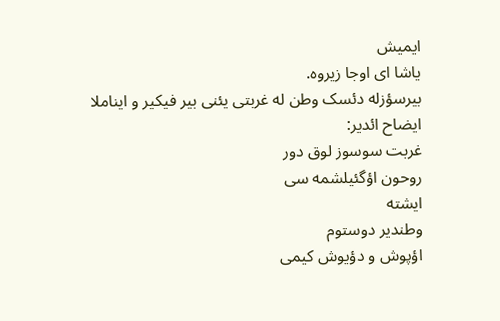ایمیش
یاشا ای اوجا زیروه.
بیرسؤزله دئسک وطن له غربتی یئنی بیر فیکیر و ایناملا ایضاح ائدیر:
غربت سوسوز لوق دور
روحون اؤگئیلشمه سی
ایشته
وطندیر دوستوم
اؤپوش و دؤیوش کیمی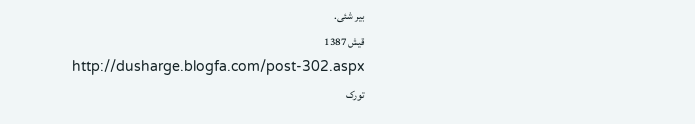بیر شئی.
قيش 1387
http://dusharge.blogfa.com/post-302.aspx
تورک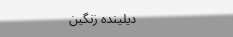دیلینده زنگین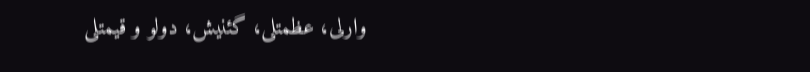وارلی، عظمتلی، گئنیش، دولو و قیمتلی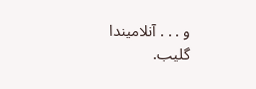و . . . آنلامیندا گلیب.